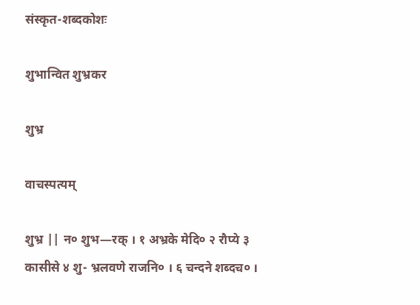संस्कृत-शब्दकोशः

शुभान्वित शुभ्रकर

शुभ्र

वाचस्पत्यम्

शुभ्र || न० शुभ—रक् । १ अभ्रके मेदि० २ रौप्ये ३ कासीसे ४ शु- भ्रलवणे राजनि० । ६ चन्दने शब्दच० ।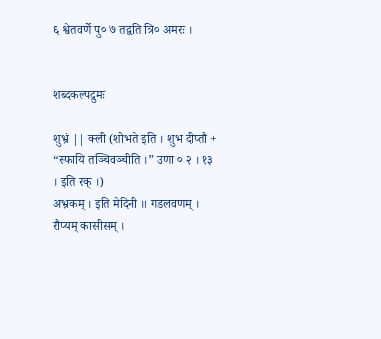६ श्वेतवर्णे पु० ७ तद्वति त्रि० अमरः ।


शब्दकल्पद्रुमः

शुभ्रं || क्ली (शोभते इति । शुभ दीप्तौ + “स्फायि तञ्चिवञ्चीति ।” उणा ० २ । १३ । इति रक् ।)
अभ्रकम् । इति मेदिनी ॥ गडलवणम् । रौप्यम् कासीसम् ।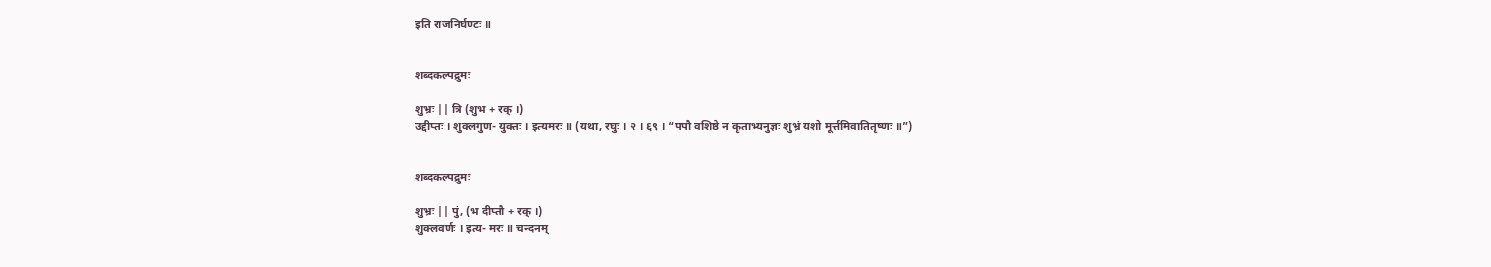इति राजनिर्घण्टः ॥


शब्दकल्पद्रुमः

शुभ्रः || त्रि (शुभ + रक् ।)
उद्दीप्तः । शुक्लगुण- युक्तः । इत्यमरः ॥ (यथा, रघुः । २ । ६९ । “पपौ वशिष्ठे न कृताभ्यनुज्ञः शुभ्रं यशो मूर्त्तमिवातितृष्णः ॥”)


शब्दकल्पद्रुमः

शुभ्रः || पुं, (भ दीप्तौ + रक् ।)
शुक्लवर्णः । इत्य- मरः ॥ चन्दनम्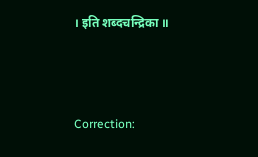। इति शब्दचन्द्रिका ॥



Correction: